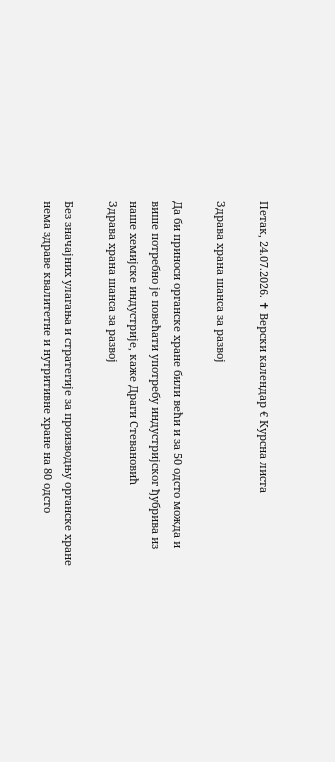Петак, 24.07.2026. ✝ Верски календар € Курсна листа

Здрава храна шанса за развој

Да би приноси органске хране били већи и за 50 одсто можда и више потребно је повећати употребу индустријског ђубрива из наше хемијске индустрије, каже Драги Стевановић
Здрава храна шанса за развој

Без значајних улагања и стратегије за производњу органске хране нема здраве квалитетне и нутритивне хране на 80 одсто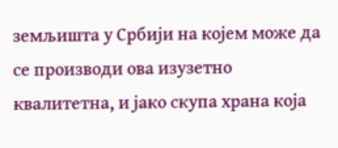земљишта у Србији на којем може да се производи ова изузетно квалитетна, и јако скупа храна која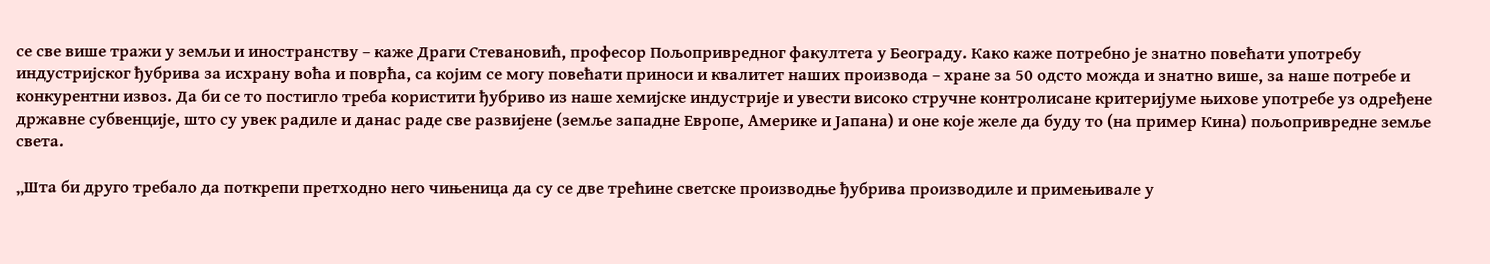се све више тражи у земљи и иностранству – каже Драги Стевановић, професор Пољопривредног факултета у Београду. Како каже потребно је знатно повећати употребу индустријског ђубрива за исхрану воћа и поврћа, са којим се могу повећати приноси и квалитет наших производа – хране за 50 одсто можда и знатно више, за наше потребе и конкурентни извоз. Да би се то постигло треба користити ђубриво из наше хемијске индустрије и увести високо стручне контролисане критеријуме њихове употребе уз одређене државне субвенције, што су увек радиле и данас раде све развијене (земље западне Европе, Америке и Јапана) и оне које желе да буду то (на пример Кина) пољопривредне земље света.

„Шта би друго требало да поткрепи претходно него чињеница да су се две трећине светске производње ђубрива производиле и примењивале у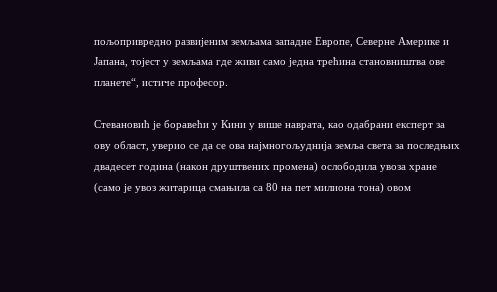пољопривредно развијеним земљама западне Европе, Северне Америке и Јапана, тојест у земљама где живи само једна трећина становништва ове планете“, истиче професор.

Стевановић је боравећи у Кини у више наврата, као одабрани експерт за ову област, уверио се да се ова најмногољуднија земља света за последњих двадесет година (након друштвених промена) ослободила увоза хране (само је увоз житарица смањила са 80 на пет милиона тона) овом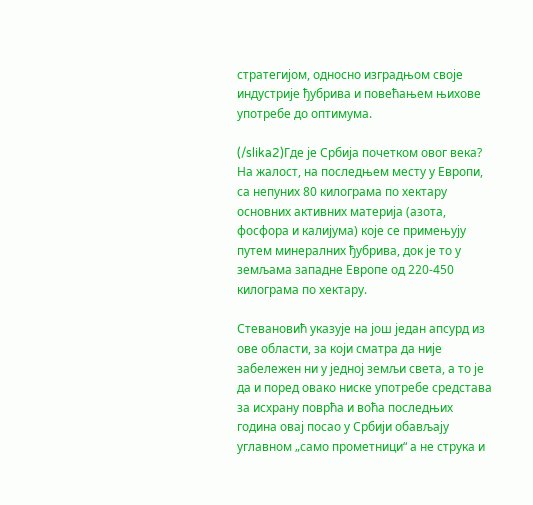стратегијом, односно изградњом своје индустрије ђубрива и повећањем њихове употребе до оптимума.

(/slika2)Где је Србија почетком овог века? На жалост, на последњем месту у Европи, са непуних 80 килограма по хектару основних активних материја (азота, фосфора и калијума) које се примењују путем минералних ђубрива, док је то у земљама западне Европе од 220-450 килограма по хектару.

Стевановић указује на још један апсурд из ове области, за који сматра да није забележен ни у једној земљи света, а то је да и поред овако ниске употребе средстава за исхрану поврћа и воћа последњих година овај посао у Србији обављају углавном „само прометници“ а не струка и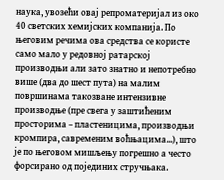наука, увозећи овај репроматеријал из око 40 светских хемијских компанија. По његовим речима ова средства се користе само мало у редовној ратарској производњи али зато знатно и непотребно више (два до шест пута) на малим површинама такозване интензивне производње (пре свега у заштићеним просторима – пластеницима, производњи кромпира, савременим воћњацима...), што је по његовом мишљењу погрешно а често форсирано од појединих стручњака.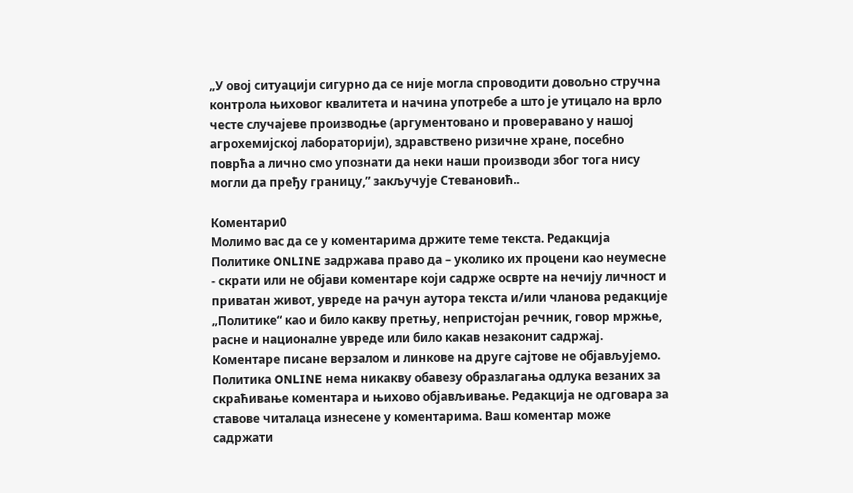„У овој ситуацији сигурно да се није могла спроводити довољно стручна контрола њиховог квалитета и начина употребе а што је утицало на врло честе случајеве производње (аргументовано и проверавано у нашој агрохемијској лабораторији), здравствено ризичне хране, посебно поврћа а лично смо упознати да неки наши производи због тога нису могли да пређу границу,” закључује Стевановић..

Коментари0
Молимо вас да се у коментарима држите теме текста. Редакција Политике ONLINE задржава право да – уколико их процени као неумесне - скрати или не објави коментаре који садрже осврте на нечију личност и приватан живот, увреде на рачун аутора текста и/или чланова редакције „Политике“ као и било какву претњу, непристојан речник, говор мржње, расне и националне увреде или било какав незаконит садржај. Коментаре писане верзалом и линкове на друге сајтове не објављујемо. Политика ONLINE нема никакву обавезу образлагања одлука везаних за скраћивање коментара и њихово објављивање. Редакција не одговара за ставове читалаца изнесене у коментарима. Ваш коментар може садржати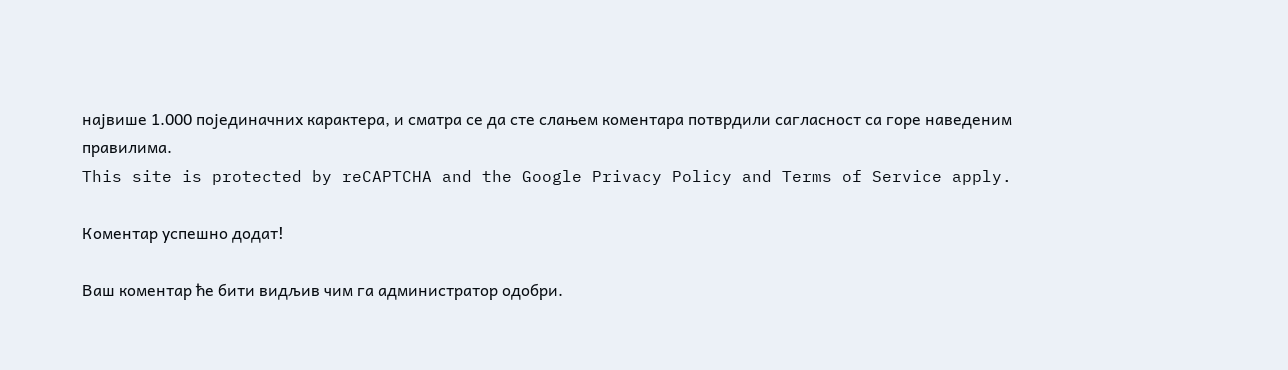највише 1.000 појединачних карактера, и сматра се да сте слањем коментара потврдили сагласност са горе наведеним правилима.
This site is protected by reCAPTCHA and the Google Privacy Policy and Terms of Service apply.

Комeнтар успeшно додат!

Ваш комeнтар ћe бити видљив чим га администратор одобри.